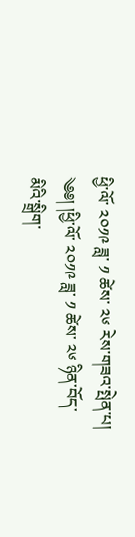ཕྱི་ལོ་ ༢༠༡༩ ཟླ་ ༡ ཚེས་ ༢༦ རེས་གཟའ་སྤེན་པ།
༄༅། །ཕྱི་ལོ་ ༢༠༡༩ ཟླ་ ༡ ཚེས་ ༢༦ ཉིན་བོད་མིའི་སྒྲིག་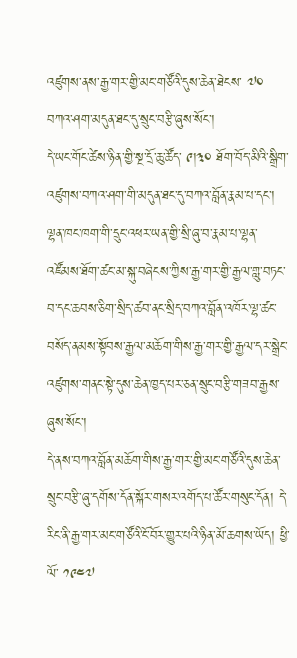འཛུགས་ནས་རྒྱ་གར་གྱི་མང་གཙོའི་དུས་ཆེན་ཐེངས་ ༧༠ བཀའ་ཤག་མདུན་ཐང་དུ་སྲུང་བརྩི་ཞུས་སོང་།
དེ་ཡང་གོང་ཚེས་ཉིན་གྱི་སྔ་དྲོ་ཆུ་ཚོད་ ༩།༣༠ ཐོག་བོད་མིའི་སྒྲིག་འཛུགས་བཀའ་ཤག་གི་མདུན་ཐང་དུ་བཀའ་བློན་རྣམ་པ་དང་། ལྷན་ཁང་ཁག་གི་དྲུང་འཕར་ཡན་གྱི་སྲི་ཞུ་བ་རྣམ་པ་ལྷན་འཛོམས་ཐོག་ཚང་མ་སྐུ་བཞེངས་ཀྱིས་རྒྱ་གར་གྱི་རྒྱལ་གླུ་བཏང་བ་དང་ཆབས་ཅིག་སྲིད་ཚབ་ནང་སྲིད་བཀའ་བློན་འཁོར་ལྷ་ཚང་བསོད་ནམས་སྟོབས་རྒྱལ་མཆོག་གིས་རྒྱ་གར་གྱི་རྒྱལ་དར་སྒྲེང་འཛུགས་གནང་སྟེ་དུས་ཆེན་ཁྱད་པར་ཅན་སྲུང་བརྩི་གཟབ་རྒྱས་ཞུས་སོང་།
དེ་ནས་བཀའ་བློན་མཆོག་གིས་རྒྱ་གར་གྱི་མང་གཙོའི་དུས་ཆེན་སྲུང་བརྩི་ཞུ་དགོས་དོན་སྐོར་གསར་འགོད་པ་ཚོར་གསུང་དོན། དེ་རིང་ནི་རྒྱ་གར་མང་གཙོའི་ངོ་བོར་གྱུར་པའི་ཉིན་མོ་ཆགས་ཡོད། ཕྱི་ལོ་ ༡༩༤༧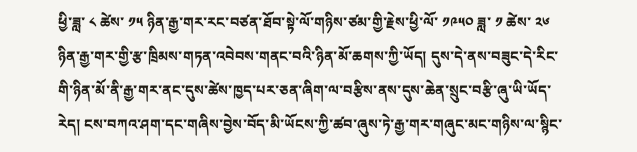ཕྱི་ཟླ་ ༨ ཚེས་ ༡༥ ཉིན་རྒྱ་གར་རང་བཙན་ཐོབ་སྟེ་ལོ་གཉིས་ཙམ་གྱི་རྗེས་ཕྱི་ལོ་ ༡༩༥༠ ཟླ་ ༡ ཚེས་ ༢༦ ཉིན་རྒྱ་གར་གྱི་རྩ་ཁྲིམས་གཏན་འབེབས་གནང་བའི་ཉིན་མོ་ཆགས་ཀྱི་ཡོད། དུས་དེ་ནས་བཟུང་དེ་རིང་གི་ཉིན་མོ་ནི་རྒྱ་གར་ནང་དུས་ཚེས་ཁྱད་པར་ཅན་ཞིག་ལ་བརྩིས་ནས་དུས་ཆེན་སྲུང་བརྩི་ཞུ་ཡི་ཡོད་རེད། ངས་བཀའ་ཤག་དང་གཞིས་བྱེས་བོད་མི་ཡོངས་ཀྱི་ཚབ་ཞུས་ཏེ་རྒྱ་གར་གཞུང་མང་གཉིས་ལ་སྙིང་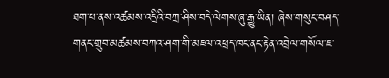ཐག་པ་ནས་འཚམས་འདྲིའི་བཀྲ་ཤིས་བདེ་ལེགས་ཞུ་རྒྱུ་ཡིན། ཞེས་གསུང་བཤད་གནང་གྲུབ་མཚམས་བཀའ་ཤག་གི་མཇལ་འཕྲད་ཁང་ནང་རྟེན་འབྲེལ་གསོལ་ཇ་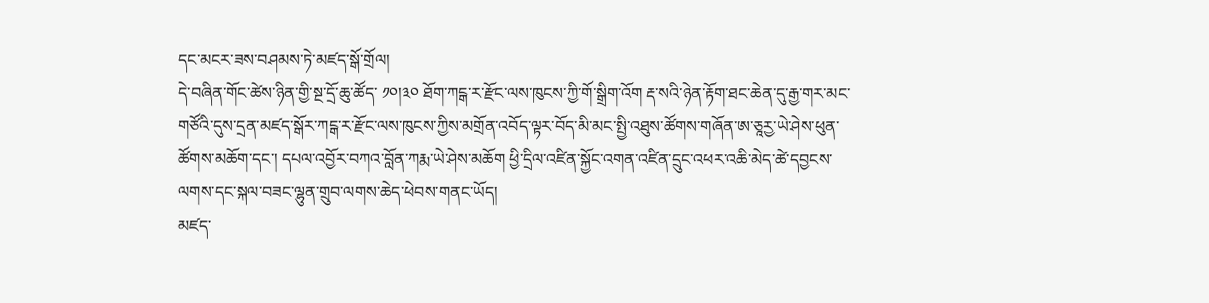དང་མངར་ཟས་བཤམས་ཏེ་མཛད་སྒོ་གྲོལ།
དེ་བཞིན་གོང་ཚེས་ཉིན་གྱི་སྔ་དྲོ་ཆུ་ཚོད་ ༡༠།༣༠ ཐོག་ཀངྒ་ར་རྫོང་ལས་ཁུངས་ཀྱི་གོ་སྒྲིག་འོག རྡ་སའི་ཉེན་རྟོག་ཐང་ཆེན་དུ་རྒྱ་གར་མང་གཙོའི་དུས་དྲན་མཛད་སྒོར་ཀངྒ་ར་རྫོང་ལས་ཁུངས་ཀྱིས་མགྲོན་འབོད་ལྟར་བོད་མི་མང་སྤྱི་འཐུས་ཚོགས་གཞོན་ཨ་ཅཱརྱ་ཡེ་ཤེས་ཕུན་ཚོགས་མཆོག་དང་། དཔལ་འབྱོར་བཀའ་བློན་ཀརྨ་ཡེ་ཤེས་མཆོག ཕྱི་དྲིལ་འཛིན་སྐྱོང་འགན་འཛིན་དྲུང་འཕར་འཆི་མེད་ཚེ་དབྱངས་ལགས་དང་སྐལ་བཟང་ལྷུན་གྲུབ་ལགས་ཆེད་ཕེབས་གནང་ཡོད།
མཛད་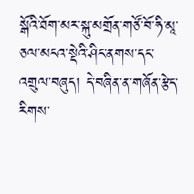སྒོའི་ཐོག་མར་སྐུ་མགྲོན་གཙོ་བོ་ཧི་མཱ་ཅལ་མངའ་སྡེའི་ཤིང་ནགས་དང་འགྲུལ་བཞུད། དེ་བཞིན་ན་གཞོན་རྩེད་རིགས་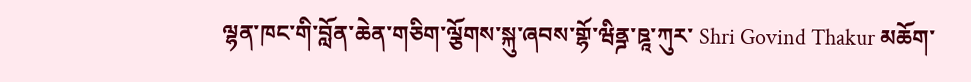ལྷན་ཁང་གི་བློན་ཆེན་གཅིག་ལྕོགས་སྐུ་ཞབས་གྷོ་ཝིནྜ་ཋཱ་ཀུར་ Shri Govind Thakur མཆོག་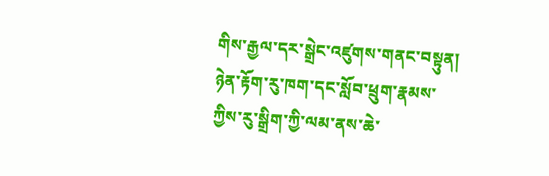གིས་རྒྱལ་དར་སྒྲེང་འཛུགས་གནང་བསྟུན། ཉེན་རྟོག་རུ་ཁག་དང་སློབ་ཕྲུག་རྣམས་ཀྱིས་རུ་སྒྲིག་ཀྱི་ལམ་ནས་ཆེ་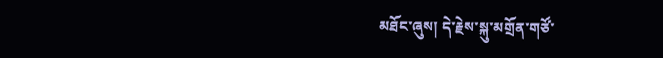མཐོང་ཞུས། དེ་རྗེས་སྐུ་མགྲོན་གཙོ་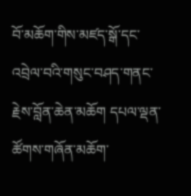བོ་མཆོག་གིས་མཛད་སྒོ་དང་འབྲེལ་བའི་གསུང་བཤད་གནང་རྗེས་བློན་ཆེན་མཆོག དཔལ་ལྡན་ཚོགས་གཞོན་མཆོག་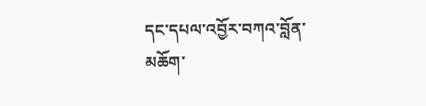དང་དཔལ་འབྱོར་བཀའ་བློན་མཆོག་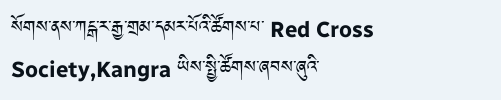སོགས་ནས་ཀངྒ་ར་རྒྱ་གྲམ་དམར་པོའི་ཚོགས་པ་ Red Cross Society,Kangra ཡིས་སྤྱི་ཚོགས་ཞབས་ཞུའི་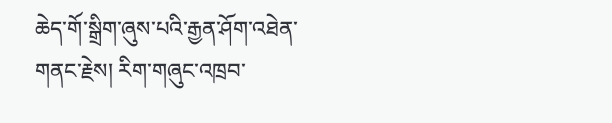ཆེད་གོ་སྒྲིག་ཞུས་པའི་རྒྱན་ཤོག་འཐེན་གནང་རྗེས། རིག་གཞུང་འཁྲབ་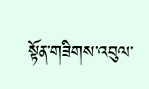སྟོན་གཟིགས་འབུལ་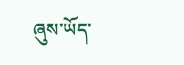ཞུས་ཡོད་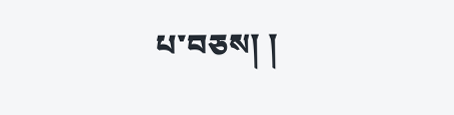པ་བཅས། །